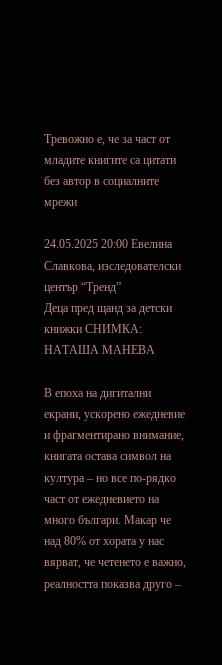Тревожно е, че за част от младите книгите са цитати без автор в социалните мрежи

24.05.2025 20:00 Евелина Славкова, изследователски център “Тренд”
Деца пред щанд за детски книжки СНИМКА: НАТАША МАНЕВА

В епоха на дигитални екрани, ускорено ежедневие и фрагментирано внимание, книгата остава символ на култура – но все по-рядко част от ежедневието на много българи. Макар че над 80% от хората у нас вярват, че четенето е важно, реалността показва друго –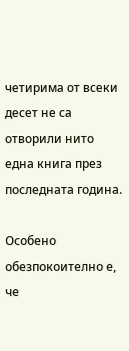четирима от всеки десет не са отворили нито една книга през последната година.

Особено обезпокоително е, че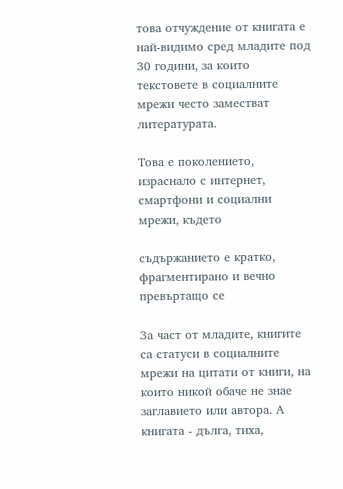това отчуждение от книгата е най-видимо сред младите под 30 години, за които текстовете в социалните мрежи често заместват литературата.

Това е поколението, израснало с интернет, смартфони и социални мрежи, където

съдържанието е кратко, фрагментирано и вечно превъртащо се

За част от младите, книгите са статуси в социалните мрежи на цитати от книги, на които никой обаче не знае заглавието или автора. А книгата - дълга, тиха,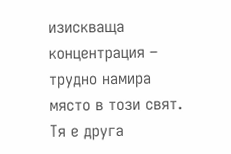изискваща концентрация – трудно намира място в този свят. Тя е друга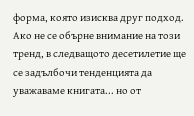форма, която изисква друг подход. Ако не се обърне внимание на този тренд, в следващото десетилетие ще се задълбочи тенденцията да уважаваме книгата... но от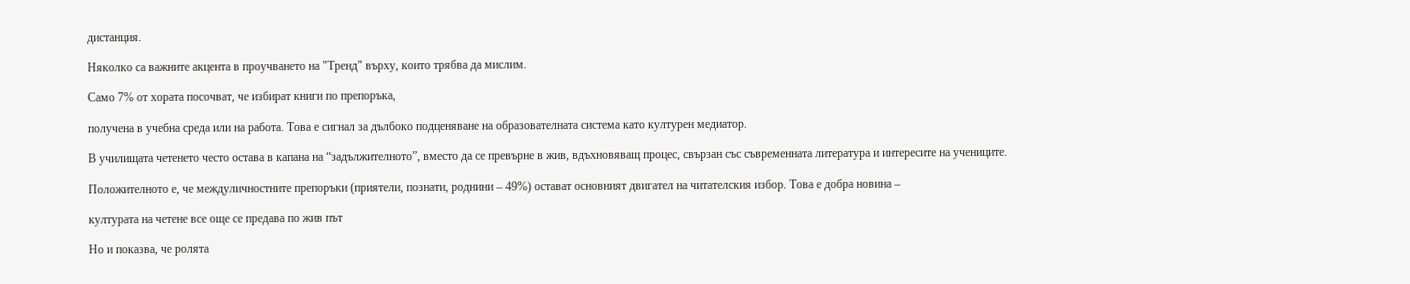дистанция.

Няколко са важните акцента в проучването на "Тренд" върху, които трябва да мислим.

Само 7% от хората посочват, че избират книги по препоръка,

получена в учебна среда или на работа. Това е сигнал за дълбоко подценяване на образователната система като културен медиатор.

В училищата четенето често остава в капана на “задължителното”, вместо да се превърне в жив, вдъхновяващ процес, свързан със съвременната литература и интересите на учениците.

Положителното е, че междуличностните препоръки (приятели, познати, роднини – 49%) остават основният двигател на читателския избор. Това е добра новина –

културата на четене все още се предава по жив път

Но и показва, че ролята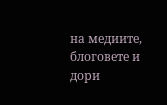на медиите, блоговете и дори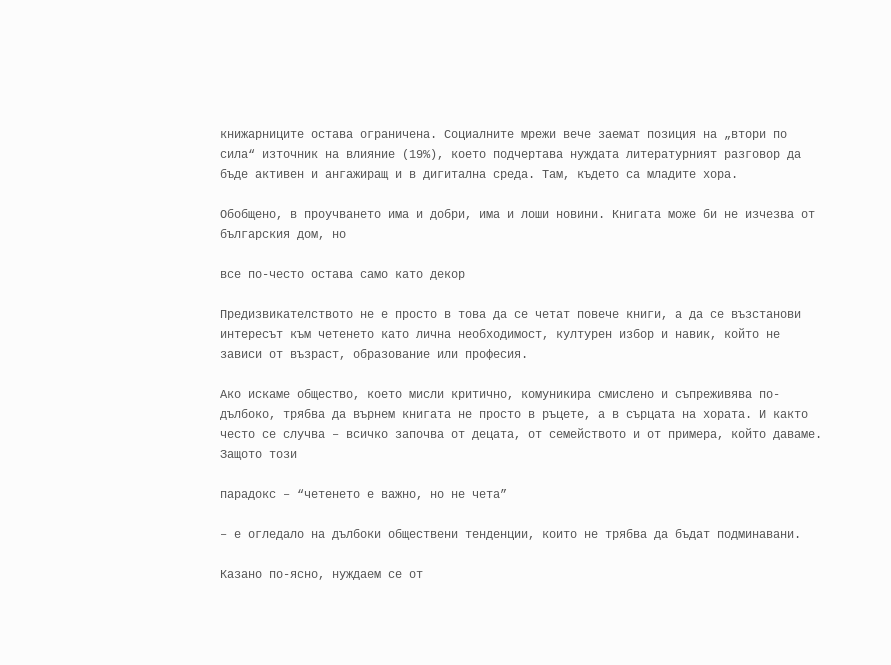книжарниците остава ограничена. Социалните мрежи вече заемат позиция на „втори по сила“ източник на влияние (19%), което подчертава нуждата литературният разговор да бъде активен и ангажиращ и в дигитална среда. Там, където са младите хора.

Обобщено, в проучването има и добри, има и лоши новини. Книгата може би не изчезва от българския дом, но

все по-често остава само като декор

Предизвикателството не е просто в това да се четат повече книги, а да се възстанови интересът към четенето като лична необходимост, културен избор и навик, който не зависи от възраст, образование или професия.

Ако искаме общество, което мисли критично, комуникира смислено и съпреживява по-дълбоко, трябва да върнем книгата не просто в ръцете, а в сърцата на хората. И както често се случва – всичко започва от децата, от семейството и от примера, който даваме. Защото този

парадокс – “четенето е важно, но не чета”

– е огледало на дълбоки обществени тенденции, които не трябва да бъдат подминавани.

Казано по-ясно, нуждаем се от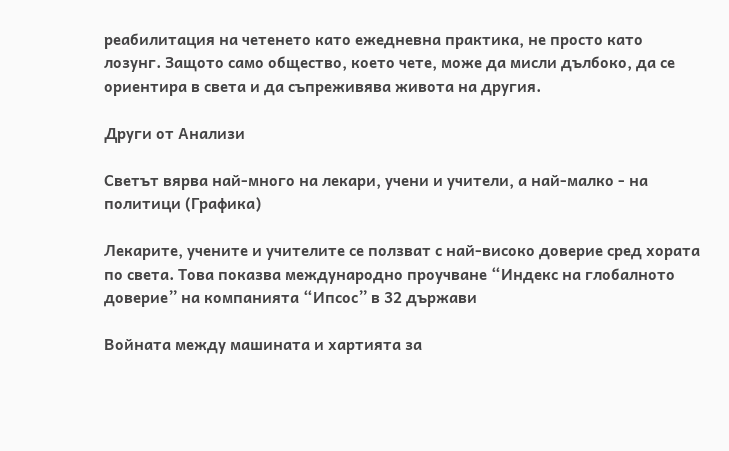реабилитация на четенето като ежедневна практика, не просто като лозунг. Защото само общество, което чете, може да мисли дълбоко, да се ориентира в света и да съпреживява живота на другия.

Други от Анализи

Светът вярва най-много на лекари, учени и учители, а най-малко - на политици (Графика)

Лекарите, учените и учителите се ползват с най-високо доверие сред хората по света. Това показва международно проучване “Индекс на глобалното доверие” на компанията “Ипсос” в 32 държави

Войната между машината и хартията за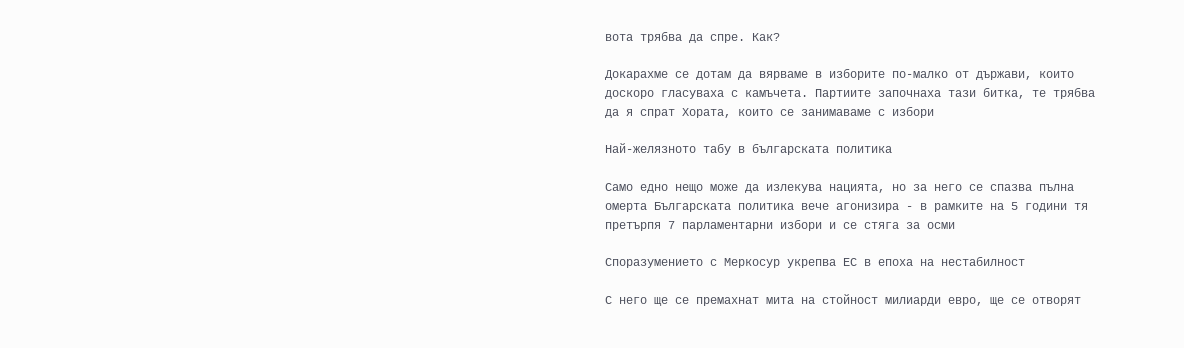вота трябва да спре. Как?

Докарахме се дотам да вярваме в изборите по-малко от държави, които доскоро гласуваха с камъчета. Партиите започнаха тази битка, те трябва да я спрат Хората, които се занимаваме с избори

Най-желязното табу в българската политика

Само едно нещо може да излекува нацията, но за него се спазва пълна омерта Българската политика вече агонизира - в рамките на 5 години тя претърпя 7 парламентарни избори и се стяга за осми

Споразумението с Меркосур укрепва ЕС в епоха на нестабилност

С него ще се премахнат мита на стойност милиарди евро, ще се отворят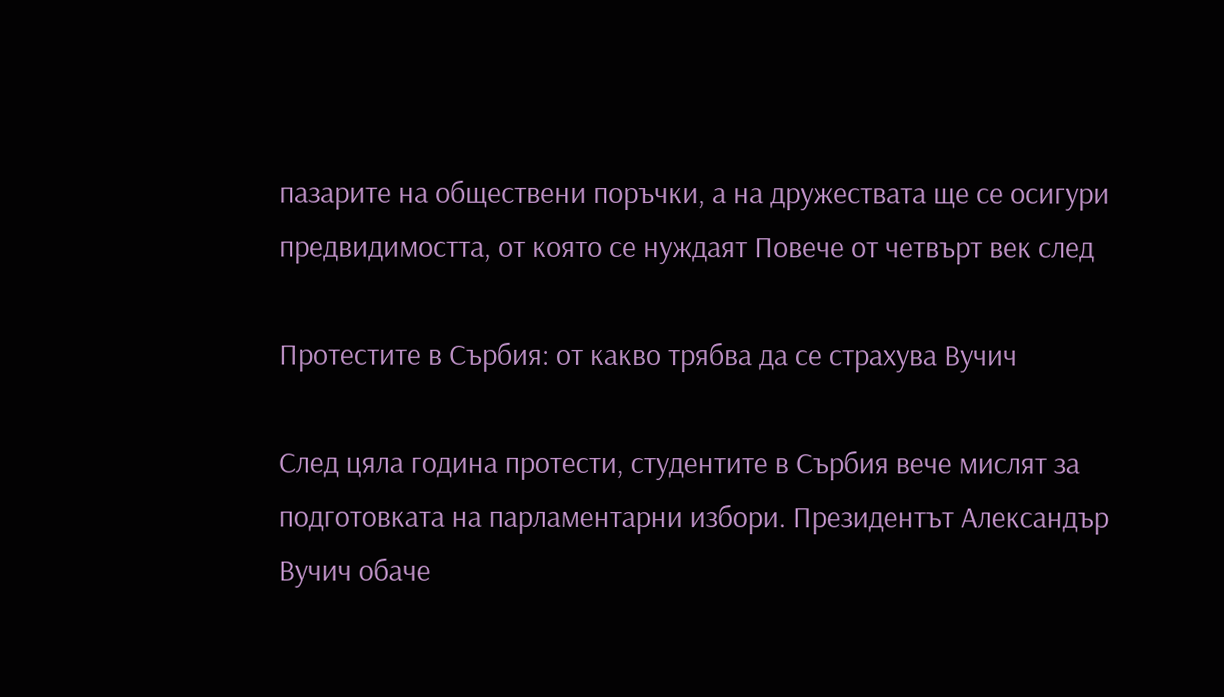пазарите на обществени поръчки, а на дружествата ще се осигури предвидимостта, от която се нуждаят Повече от четвърт век след

Протестите в Сърбия: от какво трябва да се страхува Вучич

След цяла година протести, студентите в Сърбия вече мислят за подготовката на парламентарни избори. Президентът Александър Вучич обаче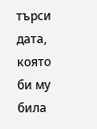търси дата, която би му била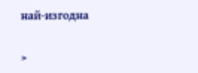най-изгодна

>